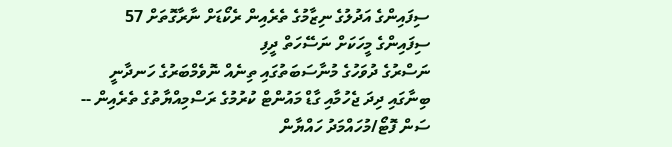ސިފައިންގެ އަދުލުގެ ނިޒާމުގެ ތެރެއިން ރެކޯޑަށް ނާރާގޮތަށް 57 ސިފައިންގެ މީހަކަށް ނަސޭހަތް ދީފި
ނަސްރުގެ ދުވަހުގެ މުނާސަބަތުގައި ތިނެއް ނޮވެމްބަރުގެ ހަނދާނީ ބިނާގައި ދިދަ ޖެހުމާއި ގާޑް މައުންޓް ކުރުމުގެ ރަސްމިއްޔާތުގެ ތެރެއިން -- ސަން ފޮޓޯ/މުހައްމަދު ހައްޔާން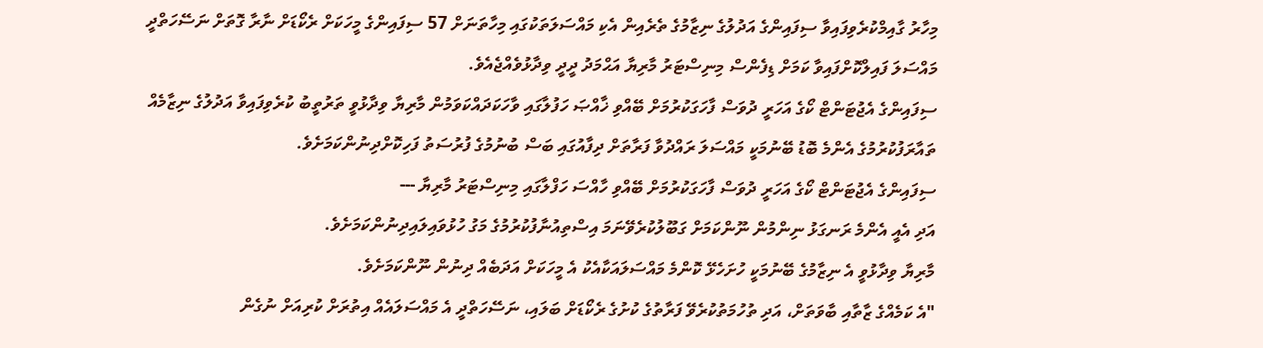މިހާރު ގާއިމްކުރެވިފައިވާ ސިފައިންގެ އަދުލުގެ ނިޒާމުގެ ތެރެއިން އެކި މައްސަލަތަކުގައި މިހާތަނަށް 57 ސިފައިންގެ މީހަކަށް ރެކޯޑަށް ނާރާ ގޮތަށް ނަސޭހަތްދީ މައްސަލަ ފައިލްކޮށްފައިވާ ކަމަށް ޑިފެންސް މިނިސްޓަރު މާރިޔާ އަޙްމަދު ދީދީ ވިދާޅުވެއްޖެއެވެ.
ސިފައިންގެ އެޖުޓަންޓް ކޯގެ އަހަރީ ދުވަސް ފާހަގަކުރުމަށް ބޭއްވި ޚާއްޞަ ހަފުލާގައި ވާހަކަދައްކަވަމުން މާރިޔާ ވިދާޅުވީ ތަރުތީބު ކުރެވިފައިވާ އަދުލުގެ ނިޒާމެއް ތައާރަފުކުރުމުގެ އެންމެ ބޮޑު ބޭނުމަކީ މައްސަލަ ރައްދުވާ ފަރާތަށް ދިފާއުގައި ބަސް ބުނުމުގެ ފުރުސަތު ފަހިކޮށްދިނުންކަމަށެވެ.
ސިފައިންގެ އެޖުޓަންޓް ކޯގެ އަހަރީ ދުވަސް ފާހަގަކުރުމަށް ބޭއްވި ހާއްސަ ހަފްލާގައި މިނިސްޓަރު މާރިޔާ ---
އަދި އެއީ އެންމެ ރަނގަޅު ނިންމުން ނޫންކަމަށް ގަބޫލުކުރެވޭނަމަ އިސްތިއުނާފުކުރުމުގެ މަގު ހުޅުވައިލައިދިނުންކަމަށެވެ.
މާރިޔާ ވިދާޅުވީ އެ ނިޒާމުގެ ބޭނުމަކީ ހުށަހެޅޭ ކޮންމެ މައްސަލައަކާއެކު އެ މީހަކަށް އަދަބެއް ދިނުން ނޫންކަމަށެވެ.
"އެ ކަމެއްގެ ޒާތާއި ބާވަތަށް، އަދި ތުހުމަތުކުރެވޭ ފަރާތުގެ ކުށުގެ ރެކޯޑަށް ބަލައި، ނަސޭހަތްދީ އެ މައްސަލައެއް އިތުރަށް ކުރިއަށް ނުގެން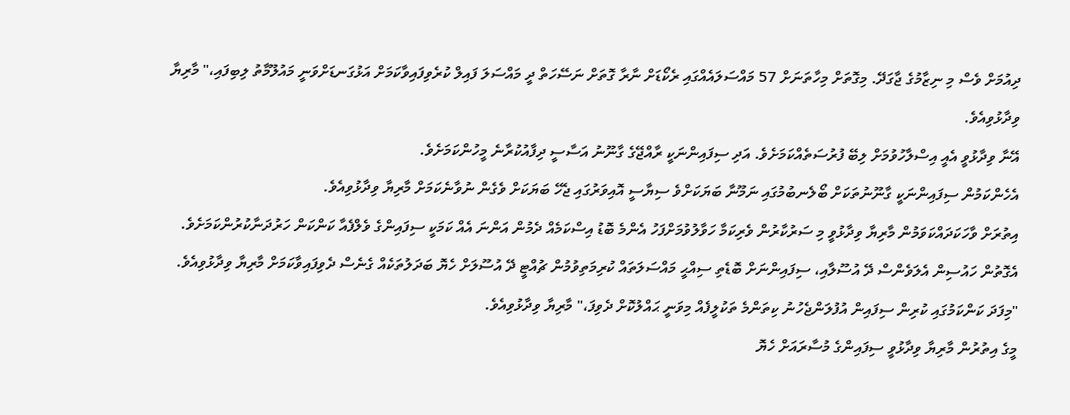ދިއުމަށް ވެސް މި ނިޒާމުގެ ޖާގަދޭ. މިގޮތަށް މިހާތަނަށް 57 މައްސަލައެއްގައި ރެކޯޑަށް ނާރާ ގޮތަށް ނަސޭހަތް ދީ މައްސަލަ ފައިލް ކުރެވިފައިވާކަމަށް އަޅުގަނޑަށްވަނީ މައުލޫމާތު ލިބިފައި،" މާރިޔާ ވިދާޅުވިއެވެ.
އޭނާ ވިދާޅުވީ އެއީ އިސްލާހުވުމަށް ލިބޭ ފުރުސަތެއްކަމަށެވެ. އަދި ސިފައިންނަކީ ރާއްޖޭގެ ގާނޫނު އަސާސީ ދިފާއުކުރާނެ މީހުންކަމަށެވެ.
އެހެންކަމުން ސިފައިންނަކީ ގާނޫނުތަކަށް ބޯލެނބުމުގައި ނަމޫނާ ބަޔަކަށްވެ ސިޔާސީ އޮއިވަރުގައި ޖެހޭ ބަޔަކަށް ވެގެން ނުވާނެކަމަށް މާރިޔާ ވިދާޅުވިއެވެ.
އިތުރަށް ވާހަކަދައްކަވަމުން މާރިޔާ ވިދާޅުވީ މި ސަރުކާރުން ވެރިކަމާ ހަވާލުވުމަށްފަހު އެންމެ ބޮޑު އިސްކަމެއް ދެމުން އަންނަ އެއް ކަމަކީ ސިފައިންގެ ވެލްފެއާ ކަންކަން ހަރުދަނާކުރުންކަމަށެވެ.
އެގޮތުން ހައުސިން އެލަވެންސް ދޭ އުސޫލާއި، ސިފައިންނަށް ބޮޑެތި ސިއްޙީ މައްސަލަތައް ކުރިމަތިވުމުން ޗުއްޓީ ދޭ އުސޫލަށް ހެޔޮ ބަދަލުތަކެއް ގެނެސް ދެވިފައިވާކަމަށް މާރިޔާ ވިދާޅުވިއެވެ.
"މިފަދަ ކަންކަމުގައި ކުރިން ސިފައިން އުފުލަންޖެހުނު ކިތަންމެ ތަކުލީފެއް މިވަނީ ޙައްލުކޮށް ދެވިފަ،" މާރިޔާ ވިދާޅުވިއެވެ.
މީގެ އިތުރުން މާރިޔާ ވިދާޅުވީ ސިފައިންގެ މުސާރައަށް ހެޔޮ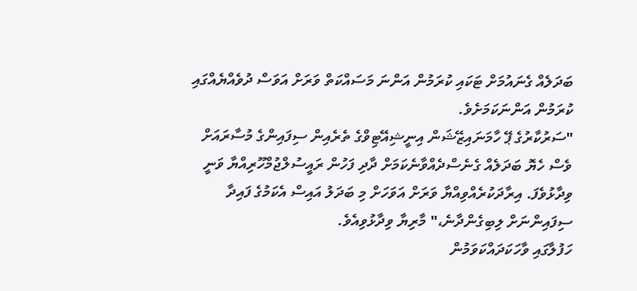ބަދަލެއް ގެނައުމަށް ޓަކައި ކުރަމުން އަންނަ މަސައްކަތް ވަރަށް އަވަސް ދުވެއްޔެއްގައި ކުރަމުން އަންނަކަމަށެވެ.
"ސަރުކާރުގެ ޕޭ ހާމަނައިޒޭޝަން އިނީޝިއޭޓިވްގެ ތެރެއިން ސިފައިންގެ މުސާރައަށް ވެސް ހެޔޮ ބަދަލެއް ގެނެސްދެއްވާނެކަމަށް ދާދި ފަހުން ރައީސުލްޖުމްހޫރިއްޔާ ވަނީ ވިދާޅުވެފަ. އިރާދަކުރެއްވިއްޔާ ވަރަށް އަވަހަށް މި ބަދަލު އައިސް އެކަމުގެ ފައިދާ ސިފައިންނަށް ލިބިގެންދާނެ،" މާރިޔާ ވިދާޅުވިއެވެ.
ހަފުލާގައި ވާހަކަދައްކަވަމުން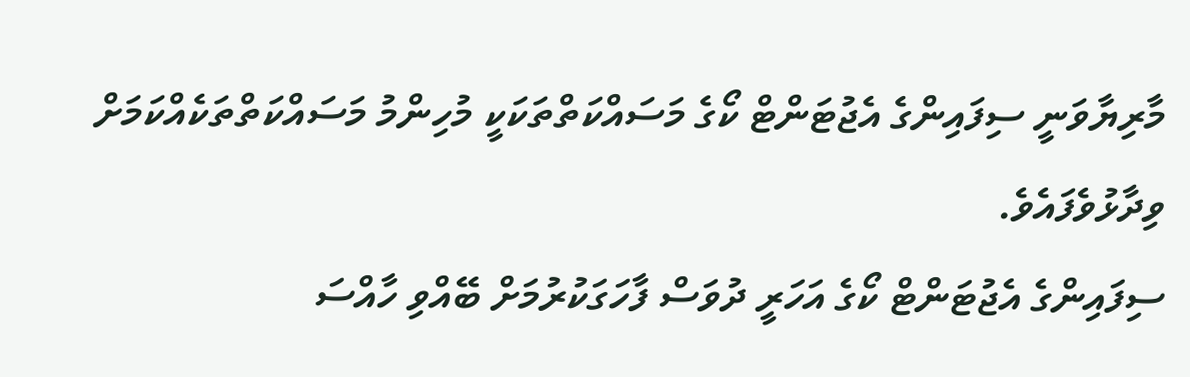މާރިޔާވަނީ ސިފައިންގެ އެޖުޓަންޓް ކޯގެ މަސައްކަތްތަކަކީ މުހިންމު މަސައްކަތްތަކެއްކަމަށް ވިދާޅުވެފައެވެ.
ސިފައިންގެ އެޖުޓަންޓް ކޯގެ އަހަރީ ދުވަސް ފާހަގަކުރުމަށް ބޭއްވި ހާއްސަ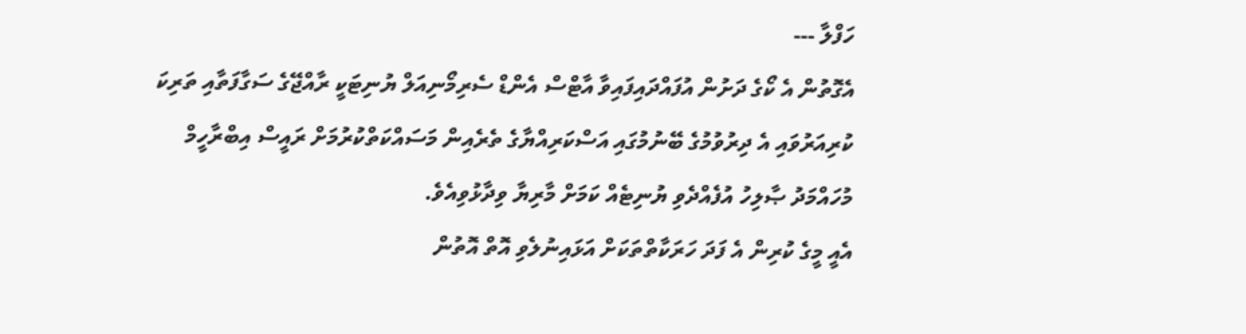ހަފްލާ ---
އެގޮތުން އެ ކޯގެ ދަށުން އުފައްދައިފައިވާ އާޓްސް އެންޑް ސެރިމޯނިއަލް ޔުނިޓަކީ ރާއްޖޭގެ ސަގާފަތާއި ތަރިކަ ކުރިއަރުވައި އެ ދިރުވުމުގެ ބޭނުމުގައި އަސްކަރިއްޔާގެ ތެރެއިން މަސައްކަތްކުރުމަށް ރައީސް އިބްރާހީމް މުހައްމަދު ޞާލިހު އުފެއްދެވި ޔުނިޓެއް ކަމަށް މާރިޔާ ވިދާޅުވިއެވެ.
އެއީ މީގެ ކުރިން އެ ފަދަ ހަރަކާތްތަކަށް އަޅައިނުލެވި އޮތް އޮތުން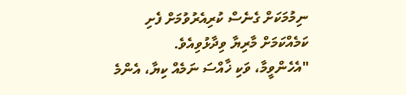ނިމުމަކަށް ގެނެސް ކުރިއެރުވުމަށް ފެށި ކަމެއްކަމަށް މާރިޔާ ވިދާޅުވިއެވެ.
"އެހެންވީމާ، ވަކި ޚާއްސަ ނަމެއް ކިޔާ، އެންމެ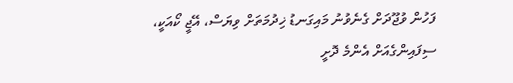ފަހުން ވުޖޫދަށް ގެނެވުނު މައިގަނޑު ޚިދުމަތަށް ވިޔަސް، އޭޖީ ކޯއަކީ، ސިފައިންގެއަށް އެންމެ ދޮށީ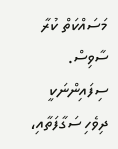މަސައްކަތް ކުރާ ސާވިސް. ސިފައިންނަކީ ދިވެހި ސަގާފަތާއި،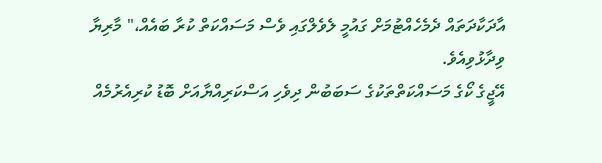އާދަކާދަތައް ދެމެހެއްޓުމަށް ގައުމީ ލެވެލްގައި ވެސް މަސައްކަތް ކުރާ ބައެއް،" މާރިޔާ ވިދާޅުވިއެވެ.
އޭޖީގެ ކޯގެ މަސައްކަތްތަކުގެ ސަބަބުން ދިވެހި އަސްކަރިއްޔާއަށް ބޮޑު ކުރިއެރުމެއް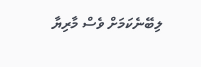ލިބޭނެކަމަށް ވެސް މާރިޔާ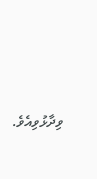ވިދާޅުވިއެވެ.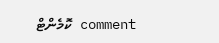comment ކޮމެންޓް